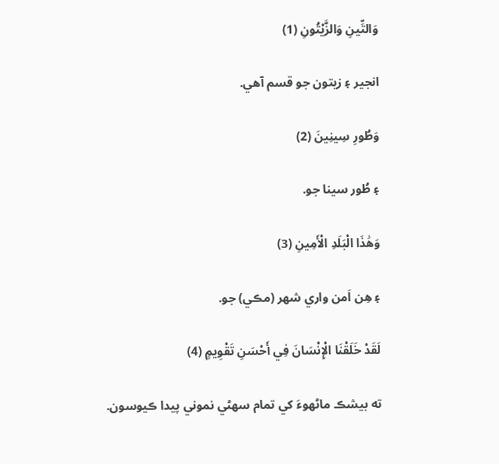وَالتِّينِ وَالزَّيْتُونِ (1)

انجير ۽ زيتون جو قسم آھي.

وَطُورِ سِينِينَ (2)

۽ طُور سينا جو.

وَهَٰذَا الْبَلَدِ الْأَمِينِ (3)

۽ ھِن اَمن واري شھر (مڪي) جو.

لَقَدْ خَلَقْنَا الْإِنْسَانَ فِي أَحْسَنِ تَقْوِيمٍ (4)

ته بيشڪ ماڻھوءَ کي تمام سھڻي نموني پيدا ڪيوسون.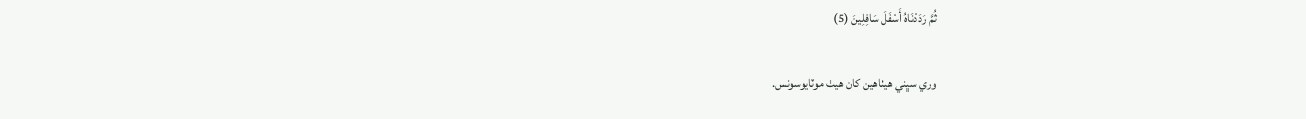ثُمَّ رَدَدْنَاهُ أَسْفَلَ سَافِلِينَ (5)

وري سڀني ھيٺاھين کان ھيٺ موٽايوسونس.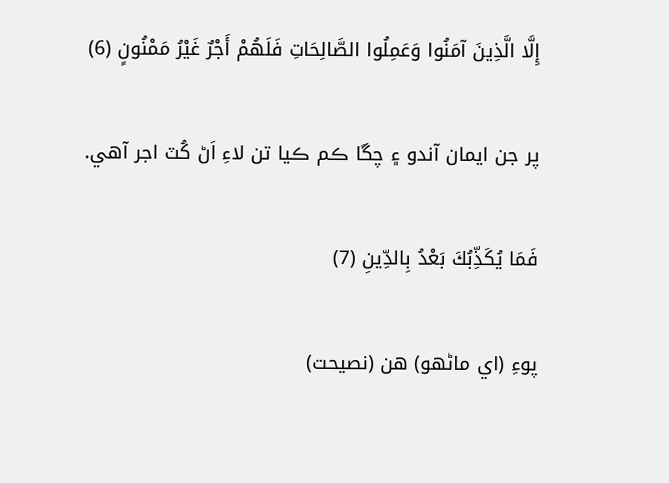إِلَّا الَّذِينَ آمَنُوا وَعَمِلُوا الصَّالِحَاتِ فَلَهُمْ أَجْرٌ غَيْرُ مَمْنُونٍ (6)

پر جن ايمان آندو ۽ چڱا ڪم ڪيا تن لاءِ اَڻ کُٽ اجر آھي.

فَمَا يُكَذِّبُكَ بَعْدُ بِالدِّينِ (7)

پوءِ (اي ماڻھو) ھن (نصيحت)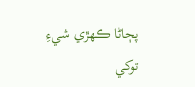پڄاڻا ڪھڙي شيءِ توکي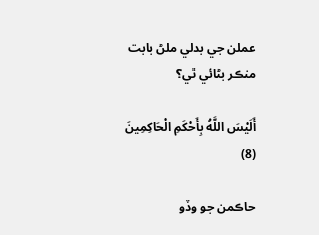عملن جي بدلي ملڻ بابت منڪر بڻائي ٿي؟

أَلَيْسَ اللَّهُ بِأَحْكَمِ الْحَاكِمِينَ (8)

حاڪمن جو وڏو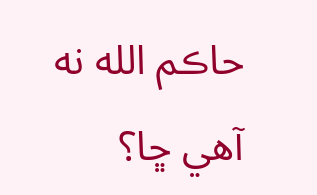حاڪم الله نه آھي ڇا؟